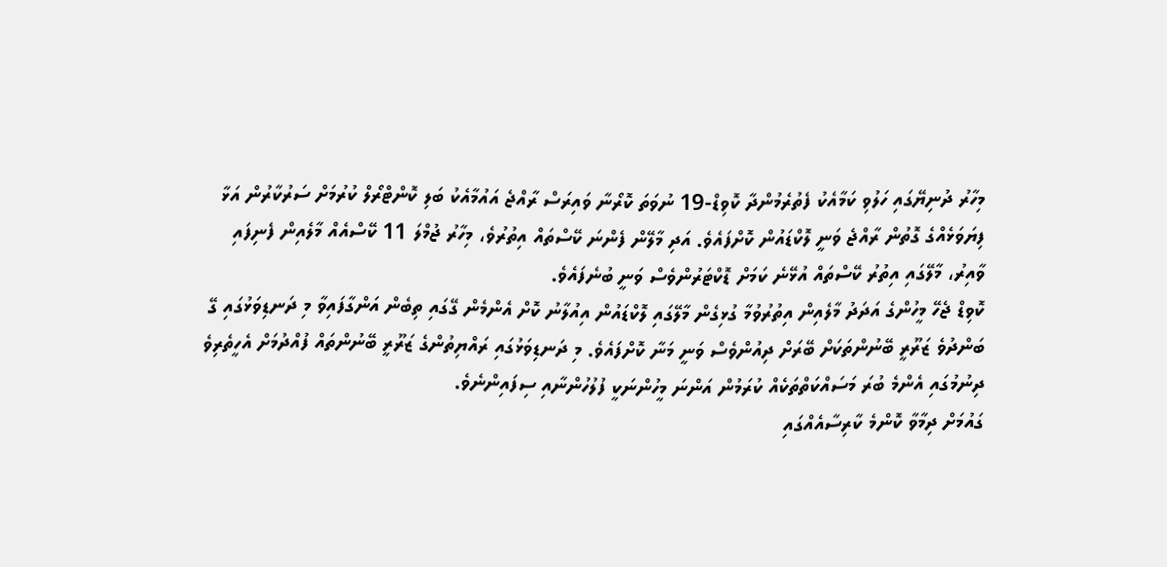މިހާރު ދުނިޔޭގައި ހަލުވި ކަމާއެކު ފެތުރެމުންދާ ކޮވިޑް-19 ނުވަތަ ކޮރޯނާ ވައިރަސް ރާއްޖެ އައުމާއެކު ބަލި ކޮންޓްރޯލް ކުރުމަށް ސަރުކާރުން އަޅާ ފިޔަވަޅެއްގެ ގޮތުން ރާއްޖެ ވަނީ ލޮކްޑައުން ކޮށްފައެވެ. އަދި މާލޭން ފެންނަ ކޭސްތައް އިތުރުވެ، މިހާރު ޖުމްލަ 11 ކޭސްއެއް މާލެއިން ފެނިފައި ވާއިރު، މާލޭގައި އިތުރު ކޭސްތައް އުޅޭނެ ކަމަށް ޑޮކްޓަރުންވެސް ވަނީ ބުނެފައެވެ.
ކޮވިޑް ޖެހޭ މީހުންގެ އަދަދު މާލެއިން އިތުރުވުމާ ގުޅިގެން މާލޭގައި ލޮކްޑައުން އިއުލާނު ކޮށް އެންމެން ގޭގައި ތިބެން އަންގާފައިވާ މި ދަނޑިވަޅުގައި ގޭ ބަންދުވެ ޒަރޫރީ ބޭނުންތަކަށް ބޭރަށް ދިއުންވެސް ވަނީ މަނާ ކޮށްފައެވެ. މި ދަނޑިވަޅުގައި ރައްޔިތުންގެ ޒަރޫރީ ބޭނުންތައް ފުއްދުމަށް އެހީތެރިވެ ދިނުމުގައި އެންމެ ބުރަ މަސައްކަތްތަކެއް ކުރަމުން އަންނަ މީހުންނަކީ ފުލުހުންނާއި ސިފައިންނެވެ.
ގައުމަށް ދިމާވާ ކޮންމެ ކާރިސާއެއްގައި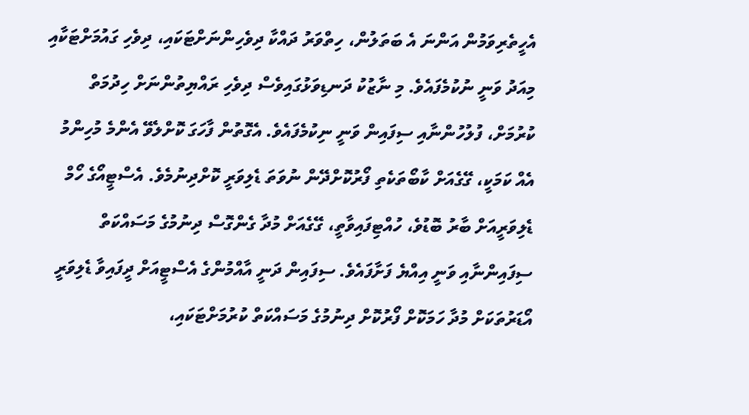އެހީތެރިވަމުން އަންނަ އެ ބަތަލުން، ހިތްވަރު ދައްކާ ދިވެހިންނަށްޓަކައި، ދިވެހި ގައުމަށްޓަކާއި މިއަދު ވަނީ ނުކުމެފައެވެ. މި ނާޒުކު ދަނޑިވަޅުގައިވެސް ދިވެހި ރައްޔިތުންނަށް ހިދުމަތް ކުރުމަށް، ފުލުހުންނާއި ސިފައިން ވަނީ ނިކުމެފައެވެ. އެގޮތުން ފާހަގަ ކޮށްލެވޭ އެންމެ މުހިންމު އެއް ކަމަކީ، ގޭގެއަށް ކާބޯތަކެތި ފޯރުކޮށްދޭން ނުވަތަ ޑެލިވަރީ ކޮށްދިނުމެވެ. އެސްޓީއޯގެ ހޯމް ޑެލިވަރީއަށް ބާރު ބޮޑުވެ، ހުއްޓިފައިވާތީ، ގޭގެއަށް މުދާ ގެންގޮސް ދިނުމުގެ މަސައްކަތް ސިފައިންނާއި ވަނީ އިއްޔެ ފަށާފައެވެ. ސިފައިން ދަނީ އާއްމުންގެ އެސްޓީއަށް ދީފައިވާ ޑެލިވަރީ އޯޑަރުތަކަށް މުދާ ހަމަކޮށް ފޯރުކޮށް ދިނުމުގެ މަސައްކަތް ކުރުމަށްޓަކައި،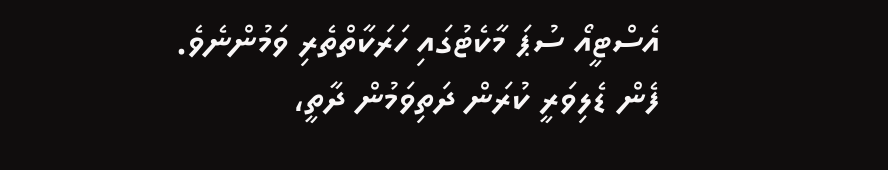އެސްޓީއޯ ސުޕަ މާކެޓުގައި ހަރަކާތްތެރި ވަމުންނެވެ.
ފެން ޑެލިވަރީ ކުރަން ދަތިވަމުން ދާތީ،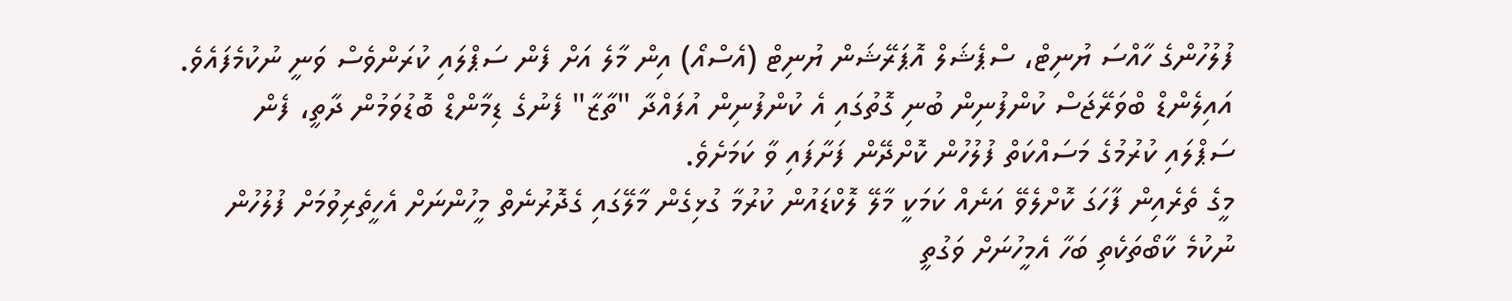ފުލުހުންގެ ހާއްސަ ޔުނިޓް، ސްޕެޝަލް އޮޕަރޭޝަން ޔުނިޓް (އެސްއޯ) އިން މާލެ އަށް ފެން ސަޕްލައި ކުރަންވެސް ވަނީ ނުކުމެފައެވެ. އައިލެންޑް ބްވަރޭޖަސް ކުންފުނިން ބުނި ގޮތުގައި އެ ކުންފުނިން އުފައްދާ "ތާޒާ" ފެނުގެ ޑިމާންޑް ބޮޑުވަމުން ދާތީ، ފެން ސަޕްލައި ކުރުމުގެ މަސައްކަތް ފުލުހުން ކޮށްދޭން ފަށާފައި ވާ ކަމަށެވެ.
މީގެ ތެރެއިން ފާހަގަ ކޮށްލެވޭ އަނެއް ކަމަކީ މާލޭ ލޮކްޑައުން ކުރުމާ ގުޅިގެން މާލޭގައި ގެދޮރުނެތް މީހުންނަށް އެހީތެރިވުމަށް ފުލުހުން ނުކުމެ ކާބޯތަކެތި ބަހާ އެމީހުނަށް ވަގުތީ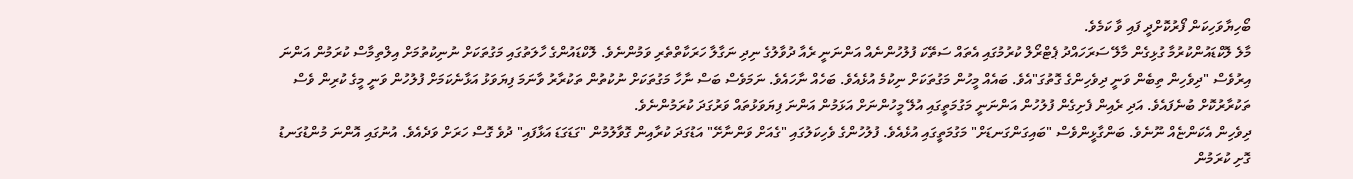ބޯހިޔާވަހިކަން ފޯރުކޮށްދީ ފައި ވާ ކަމެވެ.
މާލެ ލޮކްޑައުންކުރުމާ ގުޅިގެން މާލޭ ސަރަހައްދު ޕެޓްރޯލް ކުރުމުގައި އެތައް ސަތޭކަ ފުލުހުންނެއް އަންނަނީ ރެއާ ދުވާލުގެ ނިދި ނަގާލާ ހަރަކާތްތެރި ވަމުންނެވެ. ލޮކްޑައުންގެ ހާލަތުގައި މަގުތަކަށް ނުނިކުތުމަށް އިލްތިމާސް ކުރަމުން އަންނަ އިރުވެސް "ދިވެހިން ތިބެން ވަނީ ދިވެހިންގެ ގޮތުގަ"އެވެ. ބައެއް މީހުން މަގުތަކަށް ނިކުމެ އުޅެއެވެ. ބަހެއް ނާހައެވެ. ނަމަވެސް ބަސް ނާހާ މަގުތަކަށް ނުކުތުން ތަކުރާރު ވާނަމަ ފިޔަވަޅު އަޅާނެކަމަށް ފުލުހުން ވަނީ މީގެ ކުރިން ވެސް ތަކުރާރުކޮށް ބުނެފައެވެ. އަދި ރެއިން ފެށިގެން ފުލުހުން އަންނަނީ މަގުމަތީގައި އުލޭ މީހުންނަށް އަޅަމުން އަންނަ ފިޔަވަޅުތައް ވަރުގަދަ ކުރަމުންނެވެ.
ދިވެހިން އެކަންޏެއް ނޫނެވެ. ބަންގާޅީންވެސް "ބައިގަންގަނޑަށް" މަގުމަތީގައި އުޅެއެވެ. ފުލުހުންގެ ވެހިކަލުގައި "ގެއަށް ވަންނާށޭ" އަޑުގަދަ ކުރާއިން ގޮވާލުމުން "ގަޑަގަޑަ އަޅާފައި" ދުވެ ގޮސް ހަރަށް ވަދެއެވެ. އުނުގައި އޮންނަ މުންޑުގަނޑު ގޮށި ކުރަމުން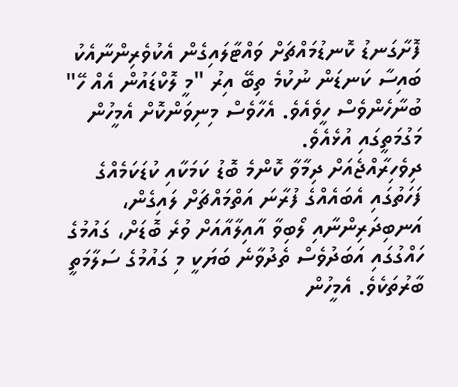ފޮށާގަނޑު ކޮނޑުމައްޗަށް ވައްޓާލައިގެން އެކުވެރިންނާއެކު ބައިސާ ކަނޑަން ނުކުމެ ތިބޭ އިރު "މީ ލޮކްޑައުން އެއް ހޭ" ބުނާހެންވެސް ހީވެއެވެ. އެހާވެސް މިނިވަންކޮށް އެމީހުން މަގުމަތީގައި އުޅެއެވެ.
ދިވެހިރާއްޖެއަށް ދިމާވާ ކޮންމެ ބޮޑު ކަމަކާއި ކުޑަކަމެއްގެ ފަހަތުގައި އެބައެއްގެ ފުރާނަ އަތްމައްޗަށް ލައިގެން، އަނބިދަރިންނާއި ލޯބިވާ އާއިލާއާއަށް ވުރެ ބޮޑަށް، ގައުމުގެ ހައްގުގައި އަބަދުވެސް ތެދުވާނެ ބަޔަކީ މި ގައުމުގެ ސަލާމަތީ ބާރުތަކެވެ. އެމީހުން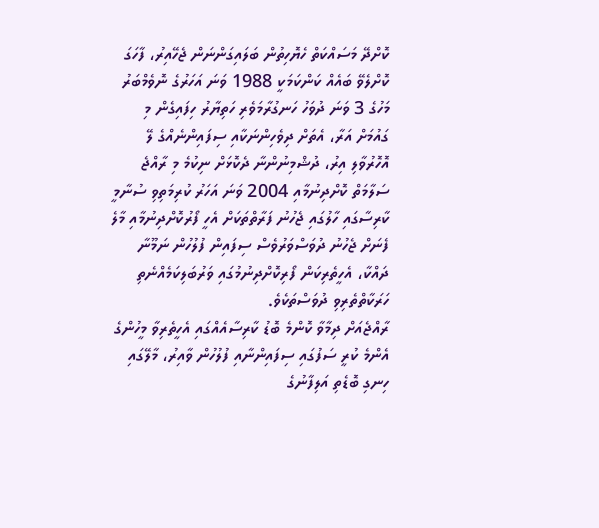ކޮށްދޭ މަސައްކަތް ހެޔޮހިތުން ބަލައިގަންނަން ޖެހޭއިރު، ފާހަގަ ކޮށްލެވޭ ބައެއް ކަންކަމަކީ 1988 ވަނަ އަހަރުގެ ނޮވެމްބަރު މަހުގެ 3 ވަނަ ދުވަހު ހަނގުރާމަވެރި ހަތިޔާރު ހިފައިގެން މި ގައުމަށް އަރާ، އެތަށް ދިވެހިންނަކާއި ސިފައިންނެއްގެ ލޭ އޮހޮރުވާލި އިރު، ދުޝްމިނުންނާ ދެކޮޅަށް ނިކުމެ މި ރާއްޖެ ސަލާމަތް ކޮށްދިނުމާއި 2004 ވަނަ އަހަރު ކުރިމަތިވި ސުނާމީ ކާރިސާގައި ހާލުގައި ޖެހުނު ފަރާތްތަކަށް އެހީ ފޯރުކޮށްދިނުމާއި މާލެ ފެނަށް ޖެހުނު ދުވަސްވަރުވެސް ސިފައިން ފުލުހުން ނަމޫނާ ދައްކާ، އެހީތެރިކަން ފޯރިކޮށްދިނުމުގައި ވަރުބަލިކަމެއްނެތި ހަރަކާތްތެރިވި ދުވަސްތަކެވެ.
ރާއްޖެއަށް ދިމާވާ ކޮންމެ ބޮޑު ކާރިސާއެއްގައި އެހީތެރިވާ މީހުންގެ އެންމެ ކުރީ ސަފުގައި ސިފައިންނާއި ފުލުހުން ވާއިރު، މާލޭގައި ހިނގި ބޮޑެތި އަލިފާނުގެ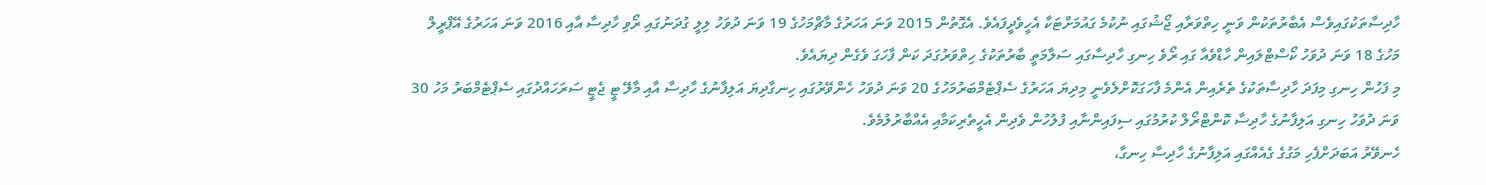ހާދިސާތަކުގައިވެސް އެބާރުތަކުން ވަނީ ހިތްވަރާއި ޖޯޝުގައި ނުކުމެ ގައުމަށްޓަކާ އެހީވެދީފައެވެ. އެގޮތުން 2015 ވަނަ އަހަރުގެ މާޗްމަހުގެ 19 ވަނަ ދުވަހު ލިލީ ގުދަނުގައި ރޯވި ހާދިސާ އާއި 2016 ވަނަ އަހަރުގެ އޭޕްރީލް މަހުގެ 18 ވަނަ ދުވަހު ކޯސްޓްލައިން ހާޑްވެއާ ގައި ރޯވެ ހިނގި ހާދިސާގައި ސަލާމަތީ ބާރުތަކުގެ ހިތްވަރުގަދަ ކަން ފާހަގަ ވެގެން ދިޔައެވެ.
މި ފަހުން ހިނގި މިފަދަ ހާދިސާތަކުގެ ތެރެއިން އެންމެ ފާހަގަކޮށްލެވެނީ މިދިޔަ އަހަރުގެ ސެޕްޓެމްބަރުމަހުގެ 20 ވަނަ ދުވަހު ހެންވޭރުގައި ހިނގާދިޔަ އަލިފާނުގެ ހާދިސާ އާއި މާލޭ ޓީ ޖެޓީ ސަރަހައްދުގައި ސެޕްޓެމްބަރު މަހު 30 ވަނަ ދުވަހު ހިނގި އަލިފާނުގެ ހާދިސާ ކޮންޓްރޯލް ކުރުމުގައި ސިފައިންނާއި ފުލުހުން ވެދިން އެހީތެރިކަމާއި އެއްބާރުލުމެވެ.
ހެނވޭރު އަބަދަށްފެހި މަގުގެ ގެއެއްގައި އަލިފާނުގެ ހާދިސާ ހިނގާ،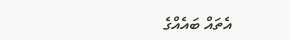އެތައް ބައެއްގެ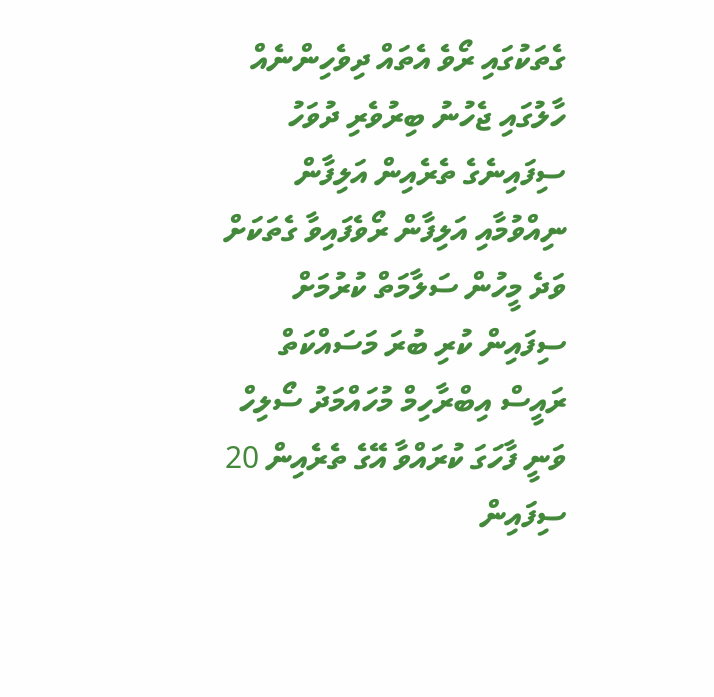ގެތަކުގައި ރޯވެ އެތައް ދިވެހިންނެއް ހާލުގައި ޖެހުނު ބިރުވެރި ދުވަހު ސިފައިނެގެ ތެރެއިން އަލިފާން ނިއްވުމާއި އަލިފާން ރޯވެފައިވާ ގެތަކަށް ވަދެ މީހުން ސަލާމަތް ކުރުމަށް ސިފައިން ކުރި ބުރަ މަސައްކަތް ރައީސް އިބްރާހިމް މުހައްމަދު ސޯލިހް ވަނީ ފާހަގަ ކުރައްވާ އޭގެ ތެރެއިން 20 ސިފައިން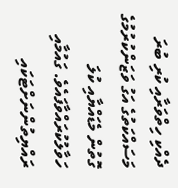ދެއްކި ހިތްވަރާއި ކުރި ބުރަ މަސައްކަތުގެ އަގު ވަޒަންކުރުމުގެ ގޮތުން މެޑައްޔާއި ކުލަ ހަވާލުކުރައްވާފައެވެ. ގައުމާއި ރައްޔިތުންނަށްޓަކައި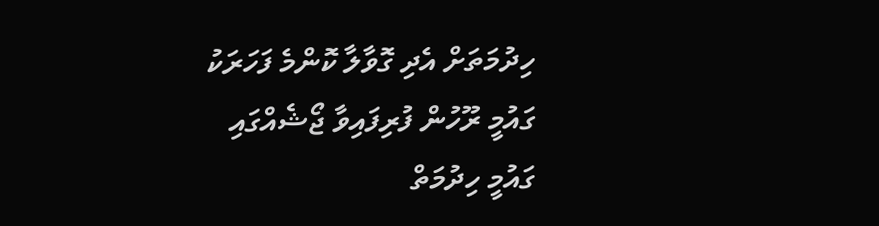ހިދުމަތަށް އެދި ގޮވާލާ ކޮންމެ ފަހަރަކު ގައުމީ ރޫހުން ފުރިފައިވާ ޖޯޝެއްގައި ގައުމީ ހިދުމަތް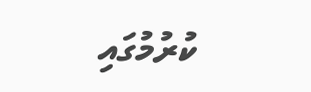ކުރުމުގައި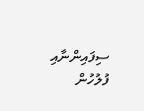ސިފައިންނާއި ފުލުހުން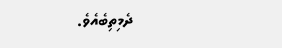ދެމިތިބެއެވެ.